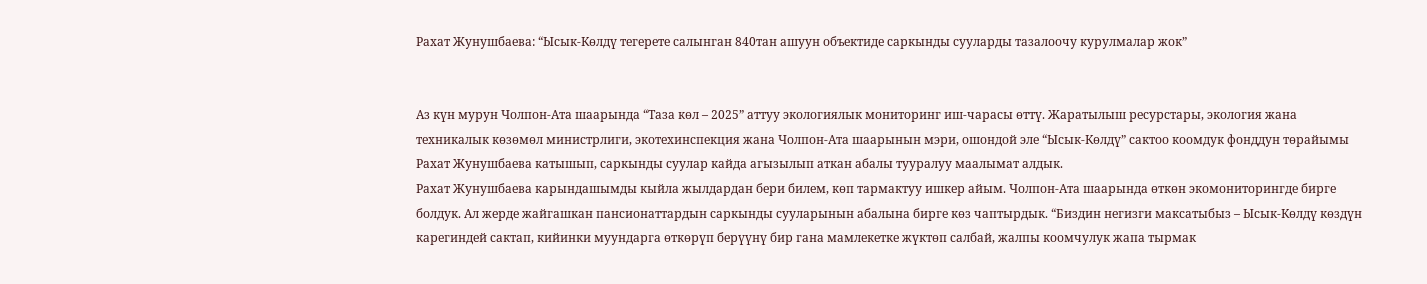Рахат Жунушбаева: “Ысык-Көлдү тегерете салынган 840тан ашуун объектиде саркынды сууларды тазалоочу курулмалар жок”


Аз күн мурун Чолпон-Ата шаарында “Таза көл – 2025” аттуу экологиялык мониторинг иш-чарасы өттү. Жаратылыш ресурстары, экология жана техникалык көзөмөл министрлиги, экотехинспекция жана Чолпон-Ата шаарынын мэри, ошондой эле “Ысык-Көлдү” сактоо коомдук фонддун төрайымы Рахат Жунушбаева катышып, саркынды суулар кайда агызылып аткан абалы тууралуу маалымат алдык.
Рахат Жунушбаева карындашымды кыйла жылдардан бери билем, көп тармактуу ишкер айым. Чолпон-Ата шаарында өткөн экомониторингде бирге болдук. Ал жерде жайгашкан пансионаттардын саркынды сууларынын абалына бирге көз чаптырдык. “Биздин негизги максатыбыз – Ысык-Көлдү көздүн карегиндей сактап, кийинки муундарга өткөрүп берүүнү бир гана мамлекетке жүктөп салбай, жалпы коомчулук жапа тырмак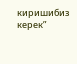киришибиз керек”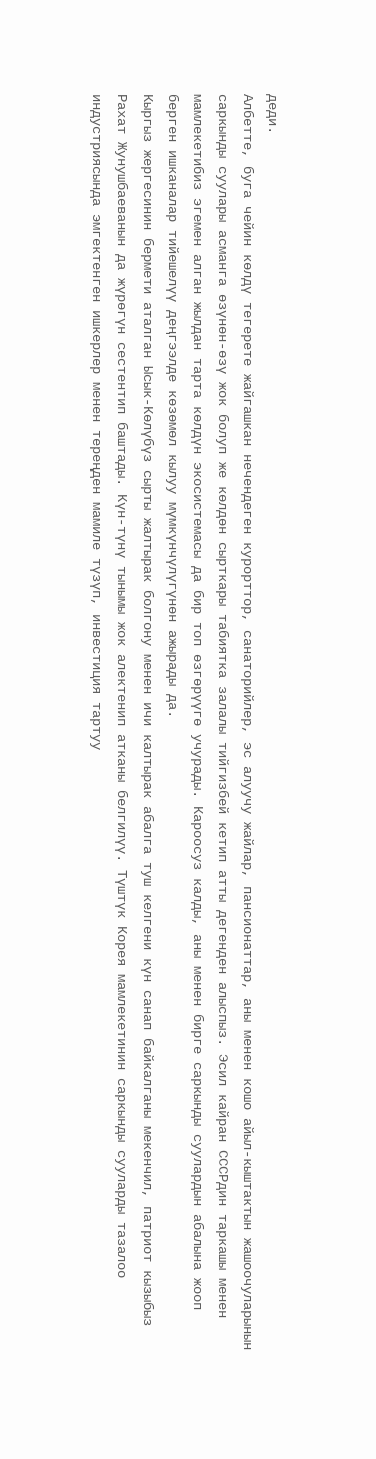деди.
Албетте, буга чейин көлдү тегерете жайгашкан нечендеген курорттор, санаторийлер, эс алуучу жайлар, пансионаттар, аны менен кошо айыл-кыштактын жашоочуларынын саркынды суулары асманга өзүнөн-өзү жок болуп же көлдөн сырткары табиятка залалы тийгизбей кетип атты дегенден алыспыз. Эсил кайран СССРдин таркашы менен мамлекетибиз эгемен алган жылдан тарта көлдүн экосистемасы да бир топ өзгөрүүгө учурады. Кароосуз калды, аны менен бирге саркынды суулардын абалына жооп берген ишканалар тийешелүү деңгээлде көзөмөл кылуу мүмкүнчүлүгүнөн ажырады да.
Кыргыз жергесинин бермети аталган Ысык-Көлүбүз сырты жалтырак болгону менен ичи калтырак абалга туш келгени күн санап байкалганы мекенчил, патриот кызыбыз Рахат Жунушбаеванын да жүрөгүн сестентип баштады. Күн-түнү тынымы жок алектенип атканы белгилүү. Түштүк Корея мамлекетинин саркынды сууларды тазалоо индустриясында эмгектенген ишкерлер менен тереңден мамиле түзүп, инвестиция тартуу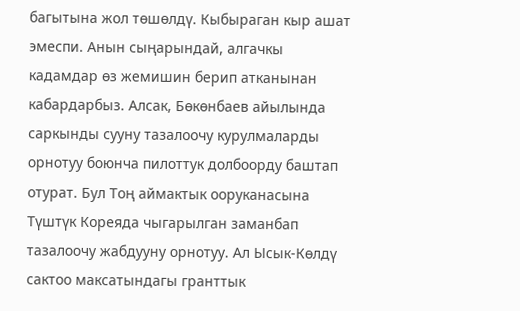багытына жол төшөлдү. Кыбыраган кыр ашат эмеспи. Анын сыңарындай, алгачкы кадамдар өз жемишин берип атканынан кабардарбыз. Алсак, Бөкөнбаев айылында саркынды сууну тазалоочу курулмаларды орнотуу боюнча пилоттук долбоорду баштап отурат. Бул Тоң аймактык ооруканасына Түштүк Кореяда чыгарылган заманбап тазалоочу жабдууну орнотуу. Ал Ысык-Көлдү сактоо максатындагы гранттык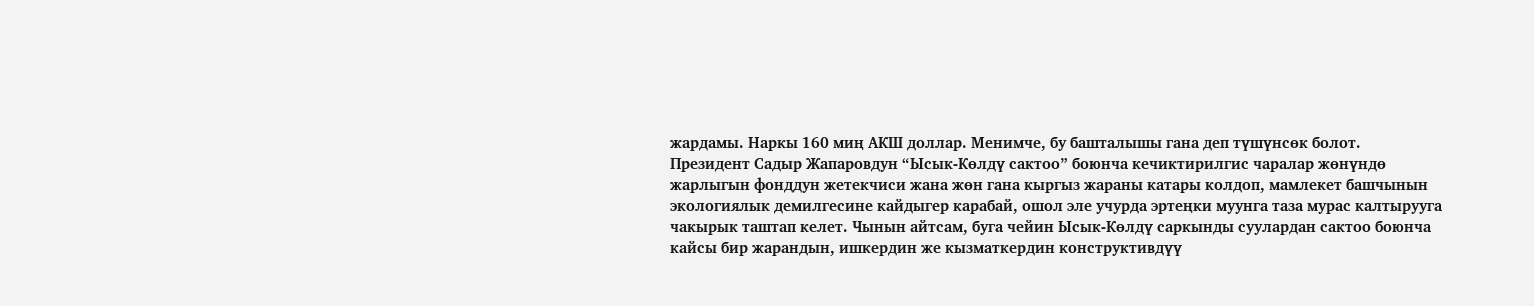жардамы. Наркы 160 миң АКШ доллар. Менимче, бу башталышы гана деп түшүнсөк болот.
Президент Садыр Жапаровдун “Ысык-Көлдү сактоо” боюнча кечиктирилгис чаралар жөнүндө жарлыгын фонддун жетекчиси жана жөн гана кыргыз жараны катары колдоп, мамлекет башчынын экологиялык демилгесине кайдыгер карабай, ошол эле учурда эртеңки муунга таза мурас калтырууга чакырык таштап келет. Чынын айтсам, буга чейин Ысык-Көлдү саркынды суулардан сактоо боюнча кайсы бир жарандын, ишкердин же кызматкердин конструктивдүү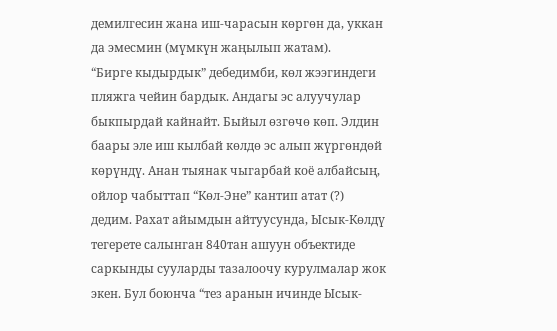демилгесин жана иш-чарасын көргөн да, уккан да эмесмин (мүмкүн жаңылып жатам).
“Бирге кыдырдык” дебедимби, көл жээгиндеги пляжга чейин бардык. Андагы эс алуучулар быкпырдай кайнайт. Быйыл өзгөчө көп. Элдин баары эле иш кылбай көлдө эс алып жүргөндөй көрүндү. Анан тыянак чыгарбай коё албайсың, ойлор чабыттап “Көл-Эне” кантип атат (?) дедим. Рахат айымдын айтуусунда, Ысык-Көлдү тегерете салынган 840тан ашуун объектиде саркынды сууларды тазалоочу курулмалар жок экен. Бул боюнча “тез аранын ичинде Ысык-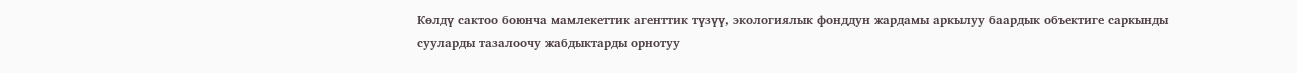Көлдү сактоо боюнча мамлекеттик агенттик түзүү, экологиялык фонддун жардамы аркылуу баардык объектиге саркынды сууларды тазалоочу жабдыктарды орнотуу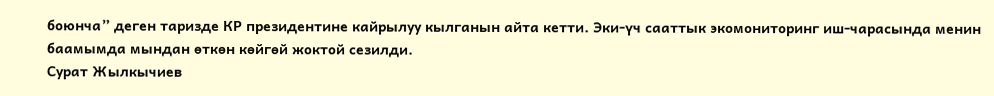боюнча” деген таризде КР президентине кайрылуу кылганын айта кетти. Эки-үч сааттык экомониторинг иш-чарасында менин баамымда мындан өткөн көйгөй жоктой сезилди.
Сурат Жылкычиев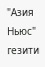"Азия Ньюс" гезити